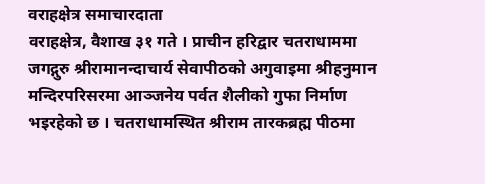वराहक्षेत्र समाचारदाता
वराहक्षेत्र, वैशाख ३१ गते । प्राचीन हरिद्वार चतराधाममा जगद्गुरु श्रीरामानन्दाचार्य सेवापीठको अगुवाइमा श्रीहनुमान मन्दिरपरिसरमा आञ्जनेय पर्वत शैलीको गुफा निर्माण भइरहेको छ । चतराधामस्थित श्रीराम तारकब्रह्म पीठमा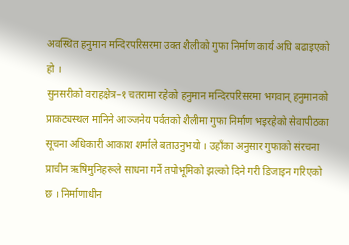अवस्थित हनुमान मन्दिरपरिसरमा उक्त शैलीको गुफा निर्माण कार्य अघि बढाइएको हो ।
सुनसरीको वराहक्षेत्र–१ चतरामा रहेको हनुमान मन्दिरपरिसरमा भगवान् हनुमानको प्राकट्यस्थल मानिने आञ्जनेय पर्वतको शैलीमा गुफा निर्माण भइरहेको सेवापीठका सूचना अधिकारी आकाश शर्माले बताउनुभयो । उहाँका अनुसार गुफाको संरचना प्राचीन ऋषिमुनिहरूले साधना गर्ने तपोभूमिको झल्को दिने गरी डिजाइन गरिएको छ । निर्माणाधीन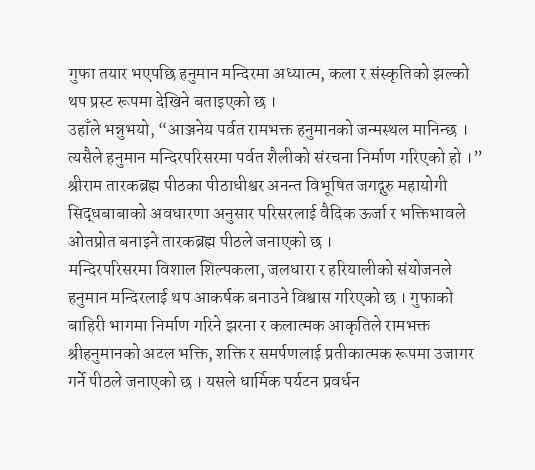गुफा तयार भएपछि हनुमान मन्दिरमा अध्यात्म, कला र संस्कृतिको झल्को थप प्रस्ट रूपमा देखिने बताइएको छ ।
उहाँले भन्नुभयो, “आञ्जनेय पर्वत रामभक्त हनुमानको जन्मस्थल मानिन्छ । त्यसैले हनुमान मन्दिरपरिसरमा पर्वत शैलीको संरचना निर्माण गरिएको हो ।”
श्रीराम तारकब्रह्म पीठका पीठाधीश्वर अनन्त विभूषित जगद्गुरु महायोगी सिद्धबाबाको अवधारणा अनुसार परिसरलाई वैदिक ऊर्जा र भक्तिभावले ओतप्रोत बनाइने तारकब्रह्म पीठले जनाएको छ ।
मन्दिरपरिसरमा विशाल शिल्पकला, जलधारा र हरियालीको संयोजनले हनुमान मन्दिरलाई थप आकर्षक बनाउने विश्वास गरिएको छ । गुफाको बाहिरी भागमा निर्माण गरिने झरना र कलात्मक आकृतिले रामभक्त श्रीहनुमानको अटल भक्ति, शक्ति र समर्पणलाई प्रतीकात्मक रूपमा उजागर गर्ने पीठले जनाएको छ । यसले धार्मिक पर्यटन प्रवर्धन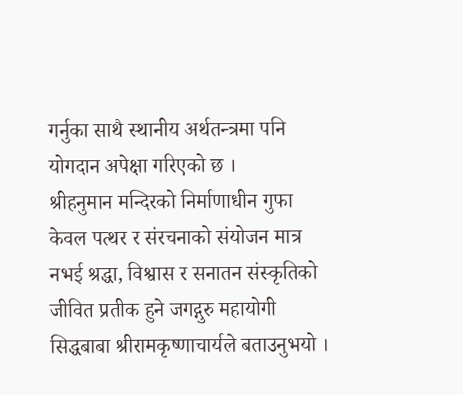गर्नुका साथै स्थानीय अर्थतन्त्रमा पनि योगदान अपेक्षा गरिएको छ ।
श्रीहनुमान मन्दिरको निर्माणाधीन गुफा केवल पत्थर र संरचनाको संयोजन मात्र नभई श्रद्धा, विश्वास र सनातन संस्कृतिको जीवित प्रतीक हुने जगद्गुरु महायोगी सिद्धबाबा श्रीरामकृष्णाचार्यले बताउनुभयो ।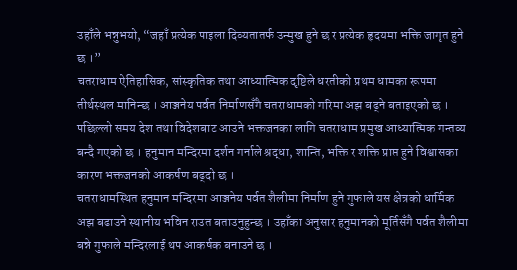उहाँले भन्नुभयो, “जहाँ प्रत्येक पाइला दिव्यतातर्फ उन्मुख हुने छ र प्रत्येक हृदयमा भक्ति जागृत हुने छ ।”
चतराधाम ऐतिहासिक, सांस्कृतिक तथा आध्यात्मिक दृष्टिले धरतीको प्रथम धामका रूपमा तीर्थस्थल मानिन्छ । आञ्जनेय पर्वत निर्माणसँगै चतराधामको गरिमा अझ बढ्ने बताइएको छ । पछिल्लो समय देश तथा विदेशबाट आउने भक्तजनका लागि चतराधाम प्रमुख आध्यात्मिक गन्तव्य बन्दै गएको छ । हनुमान मन्दिरमा दर्शन गर्नाले श्रद्धा, शान्ति, भक्ति र शक्ति प्राप्त हुने विश्वासका कारण भक्तजनको आकर्षण बढ्दो छ ।
चतराधामस्थित हनुमान मन्दिरमा आञ्जनेय पर्वत शैलीमा निर्माण हुने गुफाले यस क्षेत्रको धार्मिक अझ बढाउने स्थानीय भविन राउत बताउनुहुन्छ । उहाँका अनुसार हनुमानको मूर्तिसँगै पर्वत शैलीमा बन्ने गुफाले मन्दिरलाई थप आकर्षक बनाउने छ ।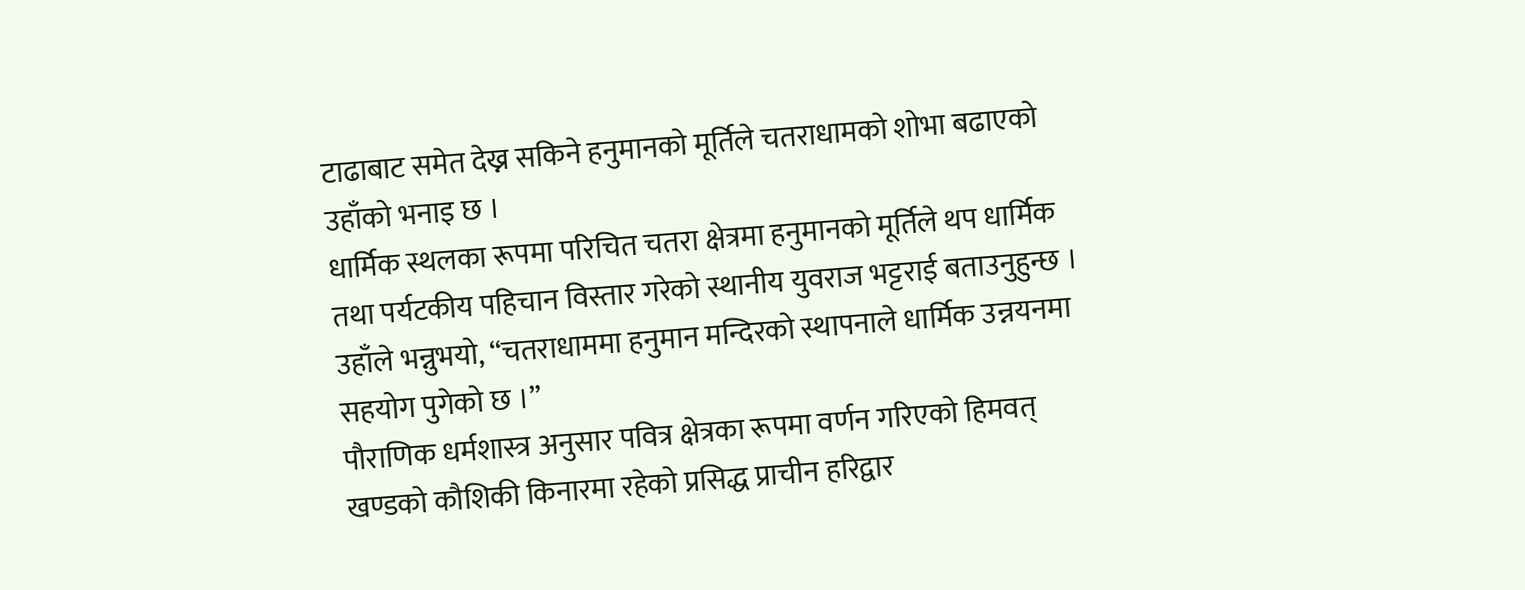टाढाबाट समेत देख्न सकिने हनुमानको मूर्तिले चतराधामको शोभा बढाएको उहाँको भनाइ छ ।
धार्मिक स्थलका रूपमा परिचित चतरा क्षेत्रमा हनुमानको मूर्तिले थप धार्मिक तथा पर्यटकीय पहिचान विस्तार गरेको स्थानीय युवराज भट्टराई बताउनुहुन्छ । उहाँले भन्नुभयो, “चतराधाममा हनुमान मन्दिरको स्थापनाले धार्मिक उन्नयनमा सहयोग पुगेको छ ।”
पौराणिक धर्मशास्त्र अनुसार पवित्र क्षेत्रका रूपमा वर्णन गरिएको हिमवत् खण्डको कौशिकी किनारमा रहेको प्रसिद्ध प्राचीन हरिद्वार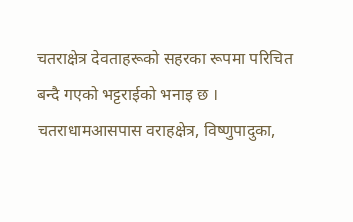चतराक्षेत्र देवताहरूको सहरका रूपमा परिचित बन्दै गएको भट्टराईको भनाइ छ । चतराधामआसपास वराहक्षेत्र, विष्णुपादुका,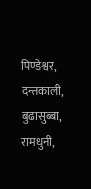पिण्डेश्वर, दन्तकाली, बुढासुब्बा, रामधुनी,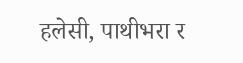हलेसी, पाथीभरा र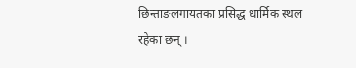छिन्ताङलगायतका प्रसिद्ध धार्मिक स्थल रहेका छन् ।